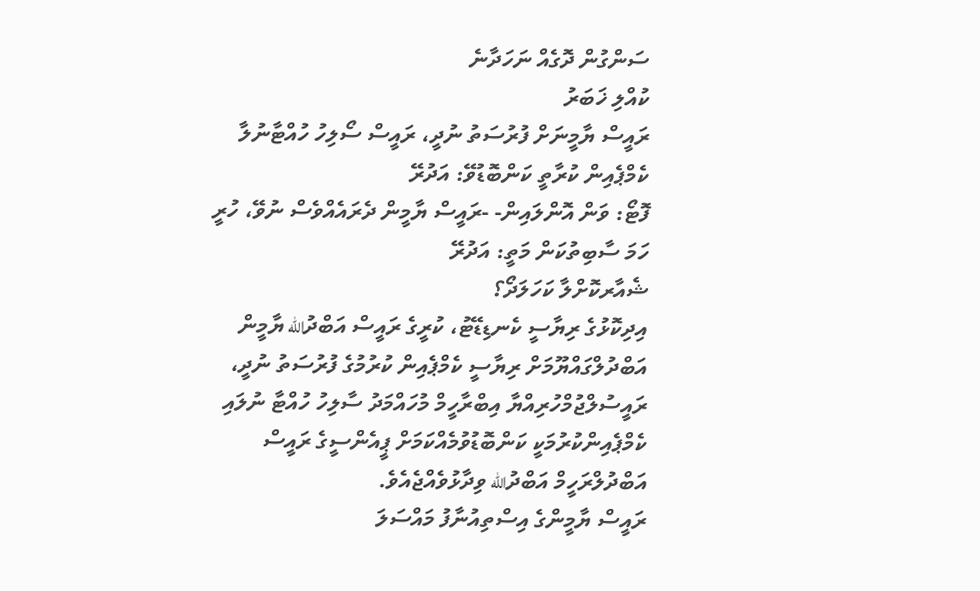ސަންގުން ދޮގެއް ނަހަދާނެ
ކުއްލި ޚަބަރު
ރައީސް ޔާމީނަށް ފުރުސަތު ނުދީ، ރައީސް ސޯލިހު ހުއްޓާނުލާ ކެމްޕެއިން ކުރާތީ ކަންބޮޑުވޭ: އަދުރޭ
ފޮޓޯ: ވަން އޮންލައިން- -ރައީސް ޔާމީން ދެރައެއްވެސް ނުވޭ، ހުރީ ހަމަ ސާބިތުކަން މަތީ: އަދުރޭ
ޝެއާރކޮށްލާ ކަހަލަދޯ؟
އިދިކޮޅުގެ ރިޔާސީ ކެނޑިޑޭޓު، ކުރީގެ ރައީސް އަބްދުالله ޔާމީން އަބްދުލްގައްޔޫމަށް ރިޔާސީ ކެމްޕެއިން ކުރުމުގެ ފުރުސަތު ނުދީ، ރައީސުލްޖުމްހުރިއްޔާ އިބްރާހީމް މުހައްމަދު ސާލިހު ހުއްޓާ ނުލައި ކެމްޕެއިންކުރުމަކީ ކަންބޮޑުވުމެއްކަމަށް ޕީއެންސީގެ ރައީސް އަބްދުލްރަހީމް އަބްދުالله ވިދާޅުވެއްޖެއެވެ.
ރައީސް ޔާމީންގެ އިސްތިއުނާފު މައްސަލަ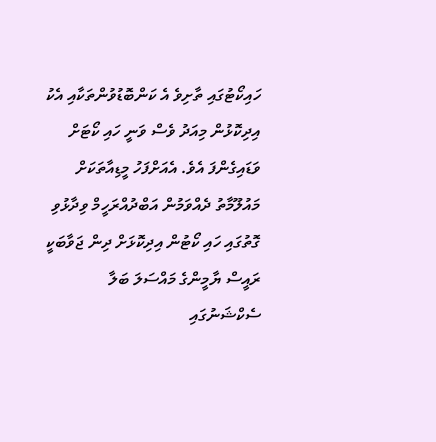ހައިކޯޓުގައި ތާށިވެ އެ ކަންބޮޑުވުންތަކާއި އެކު އިދިކޮޅުން މިއަދު ވެސް ވަނީ ހައި ކޯޓަށް ވަޑައިގެންފަ އެވެ. އެއަށްފަހު މީޑިއާތަކަށް މައުލޫމާތު ދެއްވަމުން އަބްދުއްރަހީމް ވިދާޅުވި ގޮތުގައި ހައި ކޯޓުން އިދިކޮޅަށް ދިން ޖަވާބަކީ ރައީސް ޔާމީންގެ މައްސަލަ ބަލާ ސެކްޝަނުގައި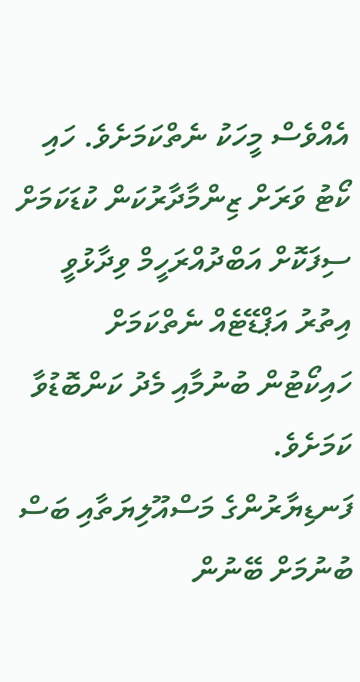އެއްވެސް މީހަކު ނެތްކަމަށެވެ. ހައި ކޯޓު ވަރަށް ޒިންމާދާރުކަން ކުޑަކަމަށް ސިފަކޮށް އަބްދުއްރަހީމް ވިދާޅުވީ އިތުރު އަޕްޑޭޓެއް ނެތްކަމަށް ހައިކޯޓުން ބުނުމާއި މެދު ކަންބޮޑުވާ ކަމަށެވެ.
ފަނޑިޔާރުންގެ މަސްއޫލިޔަތާއި ބަސް ބުނުމަށް ބޭނުން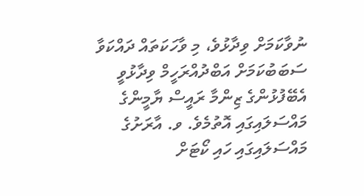ނުވާކަމަށް ވިދާޅުވެ، މި ވާހަކަތައް ދައްކަވާ ސަބަބުކަމަށް އަބްދުއްރަހީމް ވިދާޅުވީ އެބޭފުޅުންގެ ޒިންމާ ރައީސް ޔާމީންގެ މައްސަލައިގައި އޮތުމެވެ. ވ. އާރަށުގެ މައްސަލައިގައި ހައި ކޯޓަށް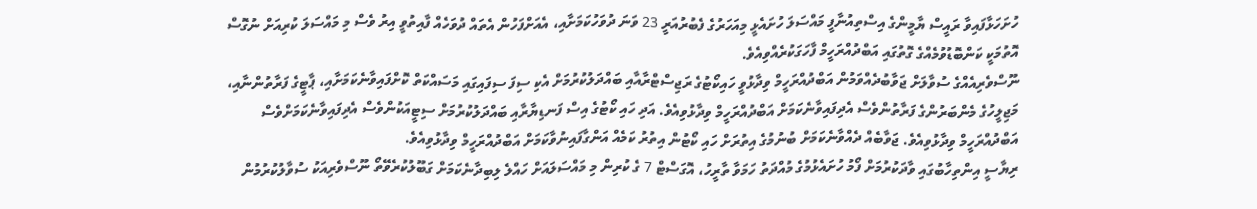ހުށަހަޅާފައިވާ ރައީސް ޔާމީންގެ އިސްތިއުނާފީ މައްސަލަ ހުށައެޅީ މިއަހަރުގެ ފެބުރުއަރީ 23 ވަނަ ދުވަހުކަމަށާއި، އެއަށްފަހުން އެތައް ދުވަހެއް ފާއިތުވީ އިރު ވެސް މި މައްސަލަ ކުރިއަށް ނުގޮސް އޮތުމަކީ ކަންބޮޑުވުމެއްގެ ގޮތުގައި އަބްދުއްރަހީމް ފާހަގަކުރެއްވިއެވެ.
ނޫސްވެރިއެއްގެ ސުވާލަށް ޖަވާބުދެއްވަމުން އަބްދުއްރަހީމް ވިދާޅުވީ ހައިކޯޓުގެ ރަޖިސްޓްރާއާއި ބައްދަލުކުރުމަށް އެކި ސިފަ ސިފައިގައި މަސައްކަތް ކޮށްފައިވާނެކަމަށާއި، ޕާޓީގެ ފަރާތުންނާއި، މަޖިލީހުގެ މެންބަރުންގެ ފަރާތުންވެސް އެދިފައިވާނެކަމަށް އަބްދުއްރަހީމް ވިދާޅުވިއެވެ. އަދި ހައި ކޯޓުގެ އިސް ފަނޑިޔާރާއި ބައްދަލުކުރުމަށް ސިޓީއަކުންވެސް އެދިފައިވާނެކަމަށްވެސް އަބްދުއްރަހީމް ވިދާޅުވިއެވެ. ޖަވާބެއް ދެއްވާނެކަމަށް ބުނުމުގެ އިތުރަށް ހައި ކޯޓުން އިތުރު ކަމެއް އަންގާފައިނުވާކަމަށް އަބްދުއްރަހީމް ވިދާޅުވިއެވެ.
ރިޔާސީ އިންތިހާބުގައި ވާދަކުރުމަށް ފޯމު ހުށައެޅުމުގެ މުއްދަތު ހަމަވާ ތާރީހު، އޮގަސްޓް 7 ގެ ކުރިން މި މައްސަލައަށް ހައްލެ ލިބިދާނެކަމަށް ގަބޫލުކުރެވޭތޯ ނޫސްވެރިއަކު ސުވާލުކުރުމުން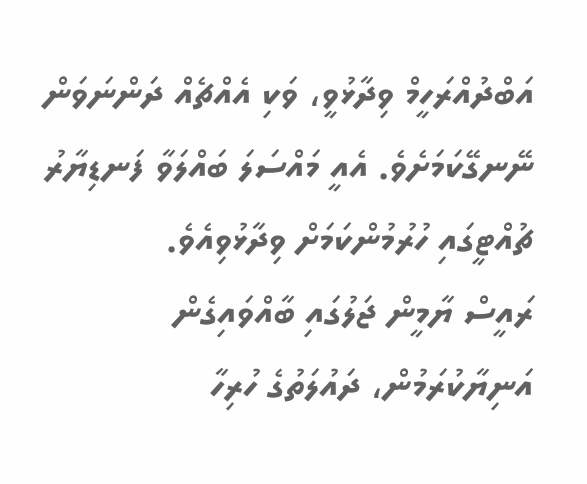އަބްދުއްރަހީމް ވިދާޅުވީ، ވަކި އެއްޗެއް ދަންނަވަން ނޭނގޭކަމަށެވެ. އެއީ މައްސަލަ ބައްލަވާ ފަނޑިޔާރު ޗުއްޓީގައި ހުރުމުންކަމަށް ވިދާޅުވިއެވެ.
ރައީސް ޔާމީން ޖަލުގައި ބާއްވައިގެން އަނިޔާކުރަމުން، ދައުލަތުގެ ހުރިހާ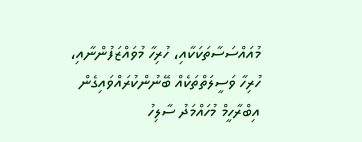މުއައްސަސާތަކަކާއި، ހުރިހާ މުވައްޒަފުންނާއި، ހުރިހާ ވަސީލަތްތަކެއް ބޭނުންކުރައްވައިގެން އިބްރާހީމް މުހައްމަދު ސާލިހު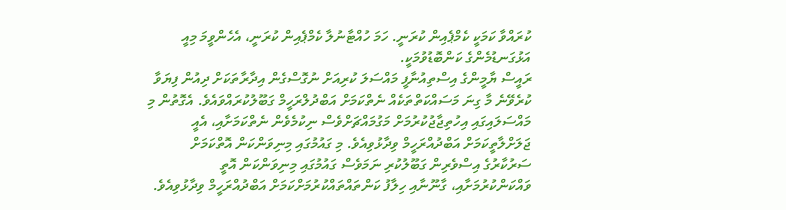ކުރައްވާ ކަމަކީ ކެމްޕެއިން ކުރަނީ. ހަމަ ހުއްޓާނުލާ ކެމްޕެއިން ކުރަނީ، އެހެންވީމަ މިއީ އަޅުގަނޑުމެންގެ ކަންބޮޑުވުމަކީ.
ރައީސް ޔާމީންގެ އިސްތިއުނާފީ މައްސަލަ ކުރިއަށް ނުގޮސްގެން އިދާރާތަކަށް ދިއުން ފިޔަވާ ކުރެވޭނެ މާ ގިނަ މަސައްކަތްތަކެއް ނެތްކަމަށް އަބްދުލްރަހީމް ގަބޫލުކުރައްވައެވެ. އެގޮތުން މި މައްސަލައިގައި އިހުތިޖާޖުކުރުމަށް މަގުމައްޗަށްވެސް ނިކުމެވެން ނެތްކަމަށާއި، އެއީ ޖަލަށްލާތީކަމަށް އަބްދުއްރަހީމް ވިދާޅުވިއެވެ. މި ގައުމުގައި މިނިވަންކަން އޮތްކަމަށް ސަރުކާރުގެ އިސްވެރިން ގަބޫލުކުރި ނަމަވެސް ގައުމުގައި މިނިވަންކަން އޮތީ ވައްކަންކުރުމަށާއި، ގާނޫނާއި ހިލާފު ކަންތައްތައްކުރުމަށްކަމަށް އަބްދުއްރަހީމް ވިދާޅުވިއެވެ.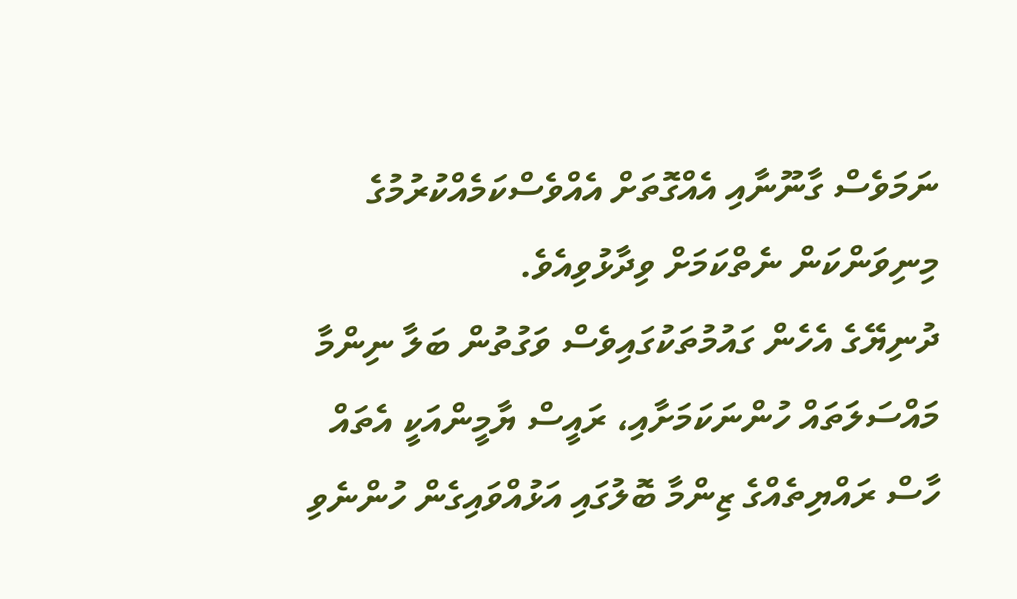ނަމަވެސް ގާނޫނާއި އެއްގޮތަށް އެއްވެސްކަމެއްކުރުމުގެ މިނިވަންކަން ނެތްކަމަށް ވިދާޅުވިއެވެ.
ދުނިޔޭގެ އެހެން ގައުމުތަކުގައިވެސް ވަގުތުން ބަލާ ނިންމާ މައްސަލަތައް ހުންނަކަމަށާއި، ރައީސް ޔާމީންއަކީ އެތައް ހާސް ރައްޔިތެއްގެ ޒިންމާ ބޮލުގައި އަޅުއްވައިގެން ހުންނެވި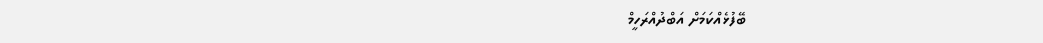ބޭފުޅެއްކަމަށް އަބްދުއްރަހީމް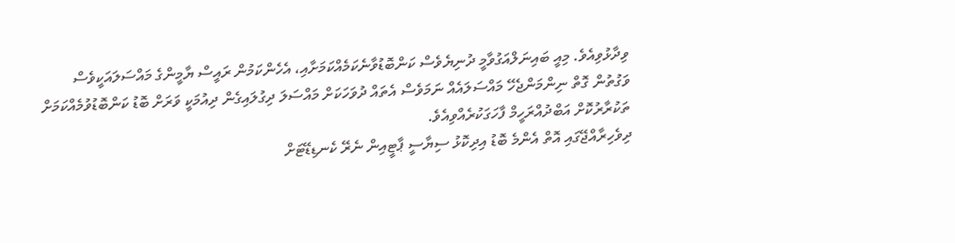ވިދާޅުވިއެވެ. މިއީ ބައިނަލްއަގުވާމީ ދުނިޔެވެސް ކަންބޮޑުވާނެކަމެއްކަމަށާއި، އެހެންކަމުން ރައީސް ޔާމީންގެ މައްސަލައަކީވެސް ވަގުތުން ގޮތް ނިންމަންޖެހޭ މައްސަލައެއް ނަމަވެސް އެތައް ދުވަހަކަށް މައްސަލަ ދިގުލައިގެން ދިއުމަކީ ވަރަށް ބޮޑު ކަންބޮޑުވުމެއްކަމަށް ތަކުރާރުކޮށް އަބްދުއްރަހީމް ފާހަގަކުރެއްވިއެވެ.
ދިވެހިރާއްޖޭގައި އޮތް އެންމެ ބޮޑު އިދިކޮޅު ސިޔާސީ ޕާޓީއިން ނެރޭ ކެނޑިޑޭޓަށް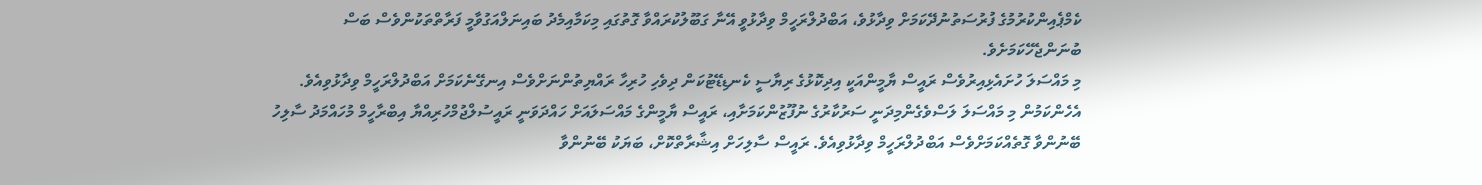ކެމްޕެއިންކުރުމުގެ ފުރުސަތުނުދޭކަމަށް ވިދާޅުވެ، އަބްދުލްރަހީމް ވިދާޅުވީ އޭނާ ގަބޫލުކުރައްވާ ގޮތުގައި މިކަމާއިމެދު ބައިނަލްއަގުވާމީ ފަރާތްތަކުންވެސް ބަސް ބުނަންޖެހޭކަމަށެވެ.
މި މައްސަލަ ހުށައެޅިއިރުވެސް ރައީސް ޔާމީންއަކީ އިދިކޮޅުގެ ރިޔާސީ ކެނޑިޑޭޓުކަން ދިވެހި ހުރިހާ ރައްޔިތުންނަށްވެސް އިނގޭނެކަމަށް އަބްދުލްރަހީމް ވިދާޅުވިއެވެ. އެހެންކަމުން މި މައްސަލަ ލަސްވެގެންމިދަނީ ސަރުކާރުގެ ނުފޫޒުންކަމަށާއި، ރައީސް ޔާމީންގެ މައްސަލައަށް ހައްދަވަނީ ރައީސުލްޖުމްހުރިއްޔާ އިބްރާހީމް މުހައްމަދު ސާލިހު ބޭނުންވާ ގޮތެއްކަމަށްވެސް އަބްދުލްރަހީމް ވިދާޅުވިއެވެ. ރައީސް ސާލިހަށް އިޝާރާތްކޮށް، ބަޔަކު ބޭނުންވާ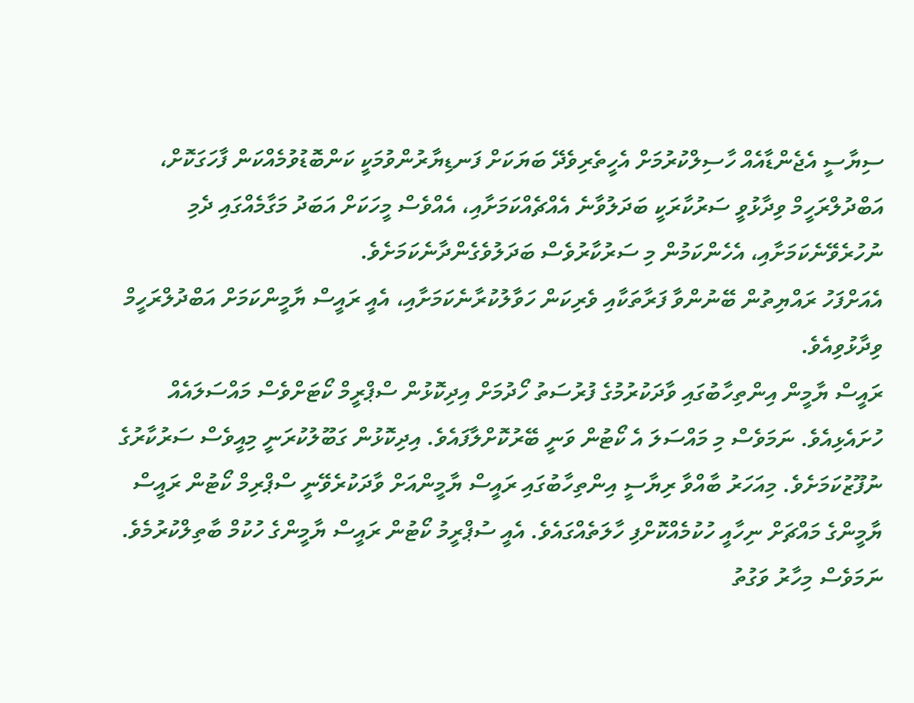ސިޔާސީ އެޖެންޑާއެއް ހާސިލްކުރުމަށް އެހީތެރިވެދޭ ބަޔަކަށް ފަނޑިޔާރުންވުމަކީ ކަންބޮޑުވުމެއްކަން ފާހަގަކޮށް، އަބްދުލްރަހީމް ވިދާޅުވީ ސަރުކާރަކީ ބަދަލުވާނެ އެއްޗެއްކަމަށާއި، އެއްވެސް މީހަކަށް އަބަދު މަގާމެއްގައި ދެމި ނުހުރެވޭނެކަމަށާއި، އެހެންކަމުން މި ސަރުކާރުވެސް ބަދަލުވެގެންދާނެކަމަށެވެ.
އެއަށްފަހު ރައްޔިތުން ބޭނުންވާ ފަރާތަކާއި ވެރިކަން ހަވާލުކުރާނެކަމަށާއި، އެއީ ރައީސް ޔާމީންކަމަށް އަބްދުލްރަހީމް ވިދާޅުވިއެވެ.
ރައީސް ޔާމީން އިންތިހާބުގައި ވާދަކުރުމުގެ ފުރުސަތު ހޯދުމަށް އިދިކޮޅުން ސްޕްރީމް ކޯޓަށްވެސް މައްސަލައެއް ހުށައެޅިއެވެ. ނަމަވެސް މި މައްސަލަ އެ ކޯޓުން ވަނީ ބޭރުކޮށްލާފައެވެ. އިދިކޮޅުން ގަބޫލުކުރަނީ މިއީވެސް ސަރުކާރުގެ ނުފޫޒުކަމަށެވެ. މިއަހަރު ބާއްވާ ރިޔާސީ އިންތިހާބުގައި ރައީސް ޔާމީންއަށް ވާދަކުރެވޭނީ ސްޕްރިމް ކޯޓުން ރައީސް ޔާމީންގެ މައްޗަށް ނިހާއީ ހުކުމެއްކޮށްފި ހާލަތެއްގައެވެ. އެއީ ސުޕްރީމު ކޯޓުން ރައީސް ޔާމީންގެ ހުކުމް ބާތިލްކުރުމެވެ. ނަމަވެސް މިހާރު ވަގުތު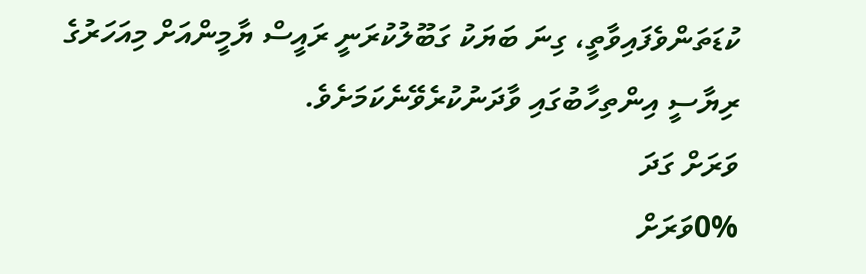ކުޑަތަންވެފައިވާތީ، ގިނަ ބަޔަކު ގަބޫލުކުރަނީ ރައީސް ޔާމީންއަށް މިއަހަރުގެ ރިޔާސީ އިންތިހާބުގައި ވާދަނުކުރެވޭނެކަމަށެވެ.
ވަރަށް ގަދަ
0%ވަރަށް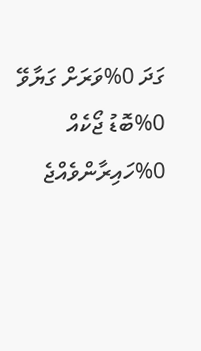ގަދަ 0%ވަރަށް ގަޔާވޭ 0%ބޮޑު ޖޯކެއް 0%ހައިރާންވެއްޖެ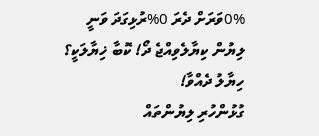0%ވަރަށް ދެރަ 0%ރުޅިގަދަ ވަނީ
ލިޔުން ކިޔާލެވިއްޖެ ދޯ! ކޮބާ ޚިޔާލަކީ؟
ހިޔާލު ދެއްވާ!
ގުޅުންހުރި ލިޔުންތައް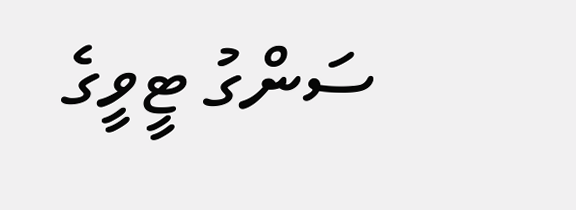ސަންގު ޓީވީގެ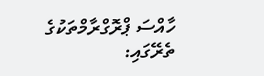ހާއްސަ ޕްރޮގްރާމްތަކުގެ ތެރޭގައި: